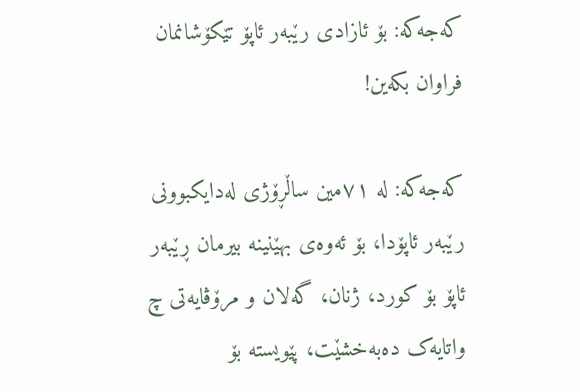کەجەکە: بۆ ئازادی رێبەر ئاپۆ تێکۆشانمان فراوان بکەین!

کەجەکە: لە ٧١مین ساڵڕۆژی لەدایکبوونی رێبەر ئاپۆدا، بۆ ئەوەی بهێنینە بیرمان ڕێبەر ئاپۆ بۆ کورد، ژنان، گەلان و مرۆڤایەتی چ واتایەک دەبەخشێت، پێویستە بۆ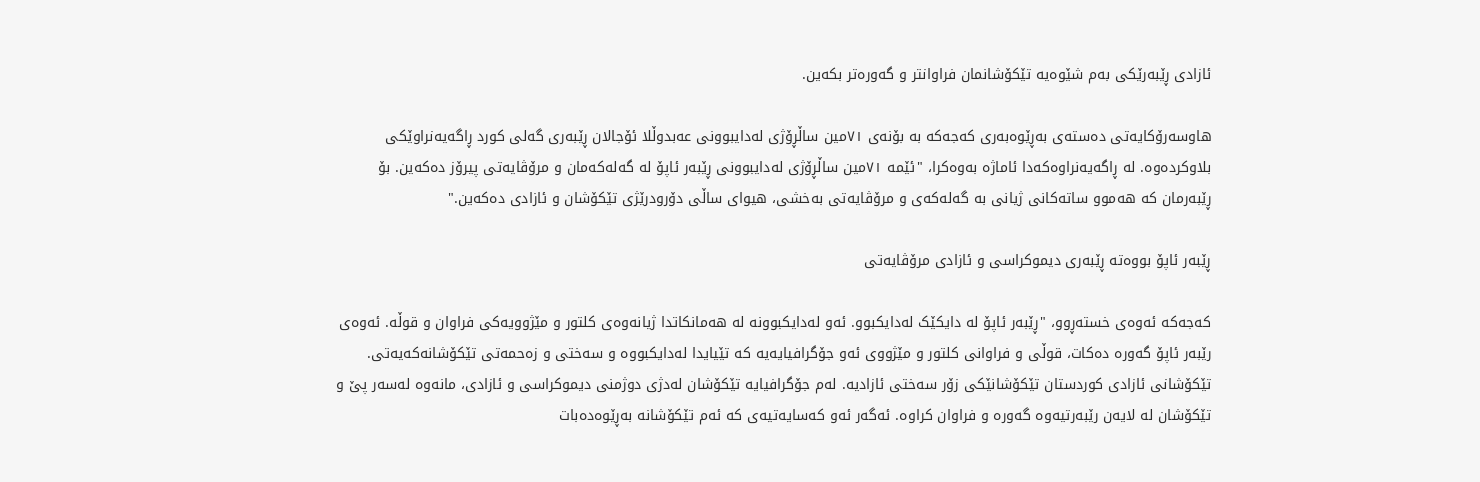ئازادی ڕێبەرێکی بەم شێوەیە تێکۆشانمان فراوانتر و گەورەتر بکەین.

هاوسەرۆکایەتی دەستەی بەڕێوەبەری کەجەکە بە بۆنەی ٧١مین ساڵڕۆژی لەدایبوونی عەبدوڵلا ئۆجالان ڕێبەری گەلی کورد ڕاگەیەنراوێکی بلاوکردەوە. لە ڕاگەیەنراوەکەدا ئاماژە بەوەکرا، "ئێمە ٧١مین ساڵڕۆژی لەدایبوونی ڕێبەر ئاپۆ لە گەلەکەمان و مرۆڤایەتی پیرۆز دەکەین. بۆ ڕێبەرمان کە هەموو ساتەکانی ژیانی بە گەلەکەی و مرۆڤایەتی بەخشی، هیوای ساڵی دۆرودرێژی تێکۆشان و ئازادی دەکەین."

ڕێبەر ئاپۆ بووەتە ڕێبەری دیموکراسی و ئازادی مرۆڤایەتی

کەجەکە ئەوەی خستەڕوو، "ڕێبەر ئاپۆ لە دایکێک لەدایکبوو. ئەو لەدایکبوونە لە هەمانکاتدا ژیانەوەی کلتور و مێژوویەکی فراوان و قوڵە. ئەوەی رێبەر ئاپۆ گەورە دەکات، قوڵی و فراوانی کلتور و مێژووی ئەو جۆگرافیایەیە کە تێیایدا لەدایکبووە و سەختی و زەحمەتی تێکۆشانەکەیەتی. تێکۆشانی ئازادی کوردستان تێکۆشانێکی زۆر سەختی ئازادیە. لەم جۆگرافیایە تێکۆشان لەدژی دوژمنی دیموکراسی و ئازادی، مانەوە لەسەر پێ و تێکۆشان لە لایەن رێبەرتیەوە گەورە و فراوان کراوە. ئەگەر ئەو کەسایەتیەی کە ئەم تێکۆشانە بەڕێوەدەبات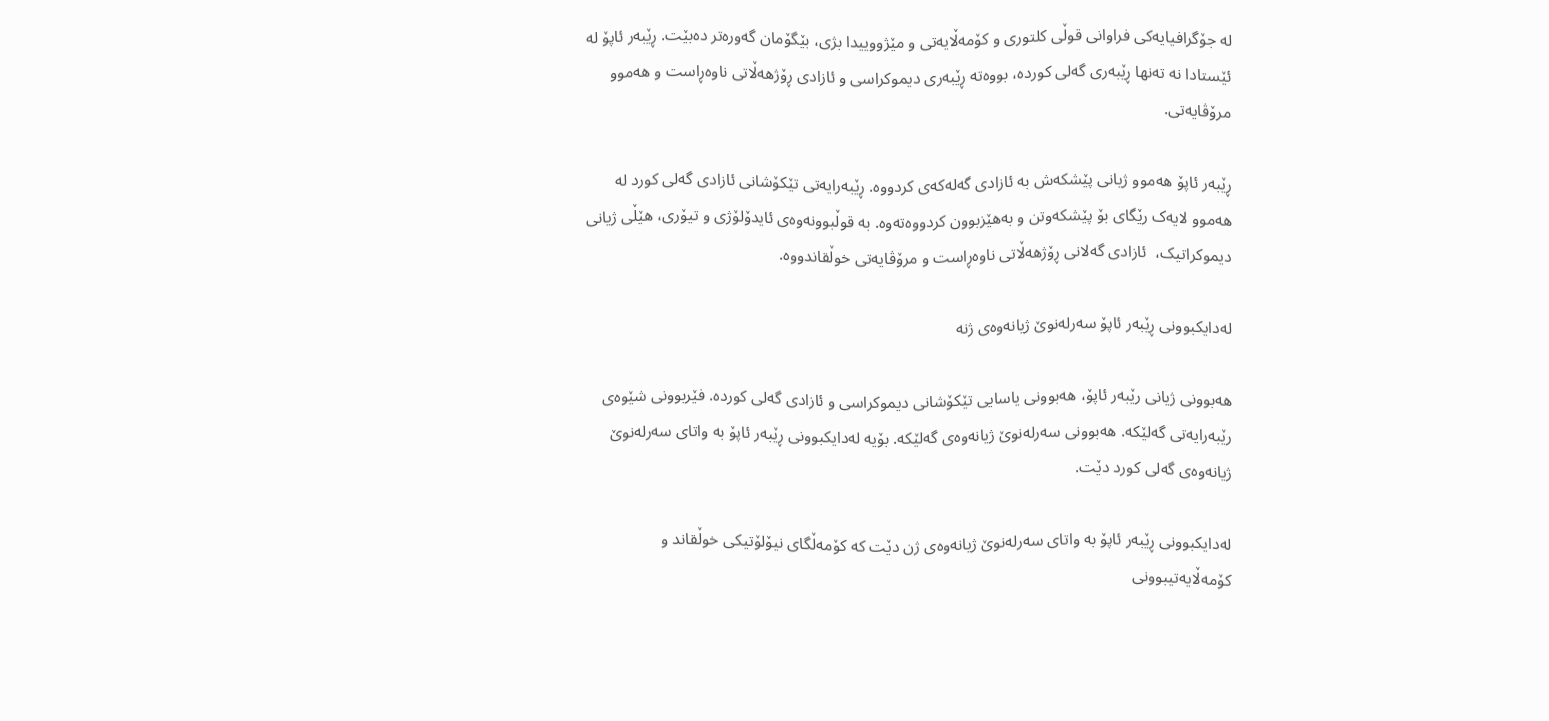لە جۆگرافیایەکی فراوانی قوڵی کلتوری و کۆمەڵایەتی و مێژووییدا بژی، بێگۆمان گەورەتر دەبێت. ڕێبەر ئاپۆ لە ئێستادا نە تەنها ڕێبەری گەلی کوردە، بووەتە ڕێبەری دیموکراسی و ئازادی ڕۆژهەڵاتی ناوەڕاست و هەموو مرۆڤایەتی.

ڕێبەر ئاپۆ هەموو ژیانی پێشکەش بە ئازادی گەلەکەی کردووە. ڕێبەرایەتی تێکۆشانی ئازادی گەلی کورد لە هەموو لایەک رێگای بۆ پێشکەوتن و بەهێزبوون کردووەتەوە. بە قوڵبوونەوەی ئایدۆلۆژی و تیۆری، هێڵی ژیانی دیموکراتیک،  ئازادی گەلانی ڕۆژهەڵاتی ناوەڕاست و مرۆڤایەتی خوڵقاندووە.

لەدایکبوونی ڕێبەر ئاپۆ سەرلەنوێ ژیانەوەی ژنە

هەبوونی ژیانی رێبەر ئاپۆ، هەبوونی یاسایی تێکۆشانی دیموکراسی و ئازادی گەلی کوردە. فێربوونی شێوەی رێبەرایەتی گەلێکە. هەبوونی سەرلەنوێ ژیانەوەی گەلێکە. بۆیە لەدایکبوونی ڕێبەر ئاپۆ بە واتای سەرلەنوێ ژیانەوەی گەلی کورد دێت.

لەدایکبوونی ڕێبەر ئاپۆ بە واتای سەرلەنوێ ژیانەوەی ژن دێت کە کۆمەڵگای نیۆلۆتیکی خوڵقاند و کۆمەڵایەتیبوونی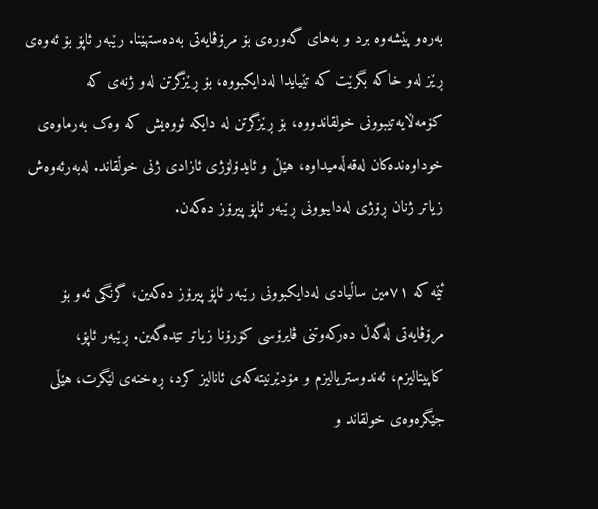بەرەو پێشەوە برد و بەهای گەورەی بۆ مرۆڤایەتی بەدەستهێنا. رێبەر ئاپۆ بۆ ئەوەی ڕێز لەو خاکە بگرێت کە تێیایدا لەدایکبووە، بۆ ڕێزگرتن لەو ژنەی کە کۆمەڵایەتیبوونی خولقاندووە، بۆ ڕێزگرتن لە دایکە ئووەیش کە وەک بەرماوەی خوداوەندەکان لەقەڵەمیداوە، هێڵ و ئایدۆلۆژی ئازادی ژنی خوڵقاند. لەبەرئەوەش زیاتر ژنان ڕۆژی لەدایبوونی ڕێبەر ئاپۆ پیرۆز دەکەن.

ئێمە کە ٧١مین ساڵیادی لەدایکبوونی رێبەر ئاپۆ پیرۆز دەکەین، گرنگی ئەو بۆ مرۆڤایەتی لەگەڵ دەرکەوتنی ڤایرۆسی کۆرۆنا زیاتر تێدەگەین. ڕێبەر ئاپۆ، کاپیتالیزم، ئەندوستریالیزم و مۆدێرنیتەکەی ئانالیز کرد، ڕەخنەی لێگرت، هێڵی جێگرەوەی خولقاند و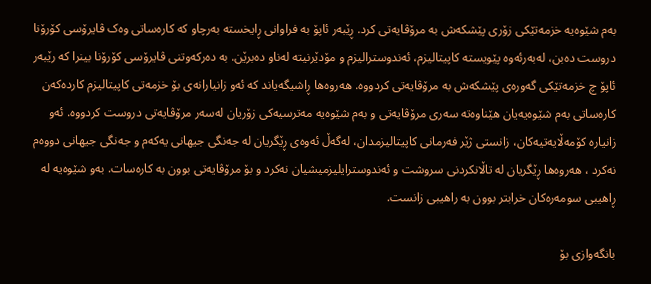بەم شێوەیە خزمەتێکی زۆری پێشکەش بە مرۆڤایەتی کرد. ڕێبەر ئاپۆ بە فراوانی ڕایخستە بەرچاو کە کارەساتی وەک ڤایرۆسی کۆرۆنا دروست دەبن، لەبەرئەوە پێویستە کاپیتالیزم، ئەندوسترالیزم و مۆدێرنیتە لەناو دەبرێن. بە دەرکەوتنی ڤایرۆسی کۆرۆنا بینرا کە رێبەر ئاپۆ چ خزمەتێکی گەورەی پێشکەش بە مرۆڤایەتی کردووە. هەروەها ڕاشیگەیاند کە ئەو زانیارانەی بۆ خزمەتی کاپیتالیزم کاردەکەن کارەساتی بەم شێوەیەیان هێناوەتە سەری مرۆڤایەتی و بەم شێوەیە مەترسیەکی زۆریان لەسەر مرۆڤایەتی دروست کردووە. ئەو زانیارە کۆمەڵایەتیەکان، زانستی ژێر فەرمانی کاپیتالیزمدان، لەگەڵ ئەوەی ڕێگریان لە جەنگی جیهانی یەکەم و جەنگی جیهانی دووەم نەکرد ، هەروەها ڕێگریان لە تاڵانکردنی سروشت و ئەندوسترایلیزمیشیان نەکرد و بۆ مرۆڤایەتی بوون بە کارەسات. بەو شێوەیە لە ڕاهیبی سومەرەکان خرابتر بوون بە راهیبی زانست.

بانگەوازی بۆ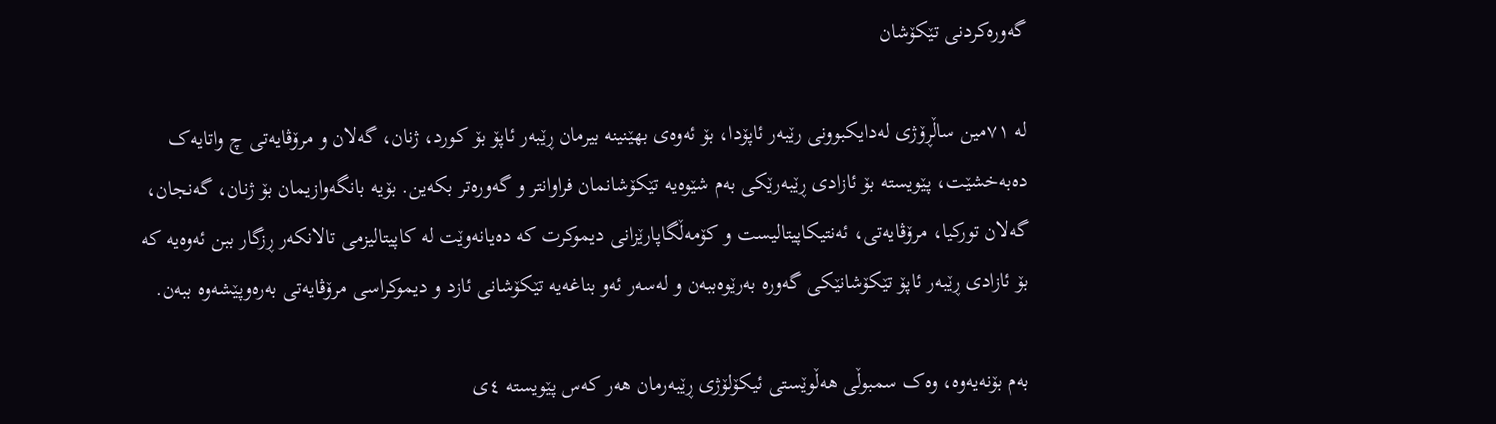گەورەکردنی تێکۆشان

لە ٧١مین ساڵڕۆژی لەدایکبوونی رێبەر ئاپۆدا، بۆ ئەوەی بهێنینە بیرمان ڕێبەر ئاپۆ بۆ کورد، ژنان، گەلان و مرۆڤایەتی چ واتایەک دەبەخشێت، پێویستە بۆ ئازادی ڕێبەرێکی بەم شێوەیە تێکۆشانمان فراوانتر و گەورەتر بکەین. بۆیە بانگەوازیمان بۆ ژنان، گەنجان، گەلان تورکیا، مرۆڤایەتی، ئەنتیکاپیتالیست و کۆمەڵگاپارێزانی دیموکرت کە دەیانەوێت لە کاپیتالیزمی تالانکەر ڕزگار ببن ئەوەیە کە بۆ ئازادی ڕێبەر ئاپۆ تێکۆشانێکی گەورە بەرێوەببەن و لەسەر ئەو بناغەیە تێکۆشانی ئازد و دیموکراسی مرۆڤایەتی بەرەوپێشەوە ببەن.

بەم بۆنەیەوە، وەک سمبوڵی هەڵوێستی ئیکۆلۆژی ڕێبەرمان هەر کەس پێویستە ٤ی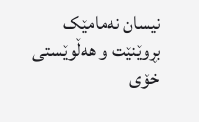نیسان نەمامێک بڕوێنێت و هەڵوێستی خۆی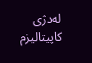لەدژی کاپیتالیزم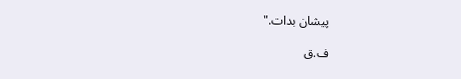پیشان بدات."

ف.ق